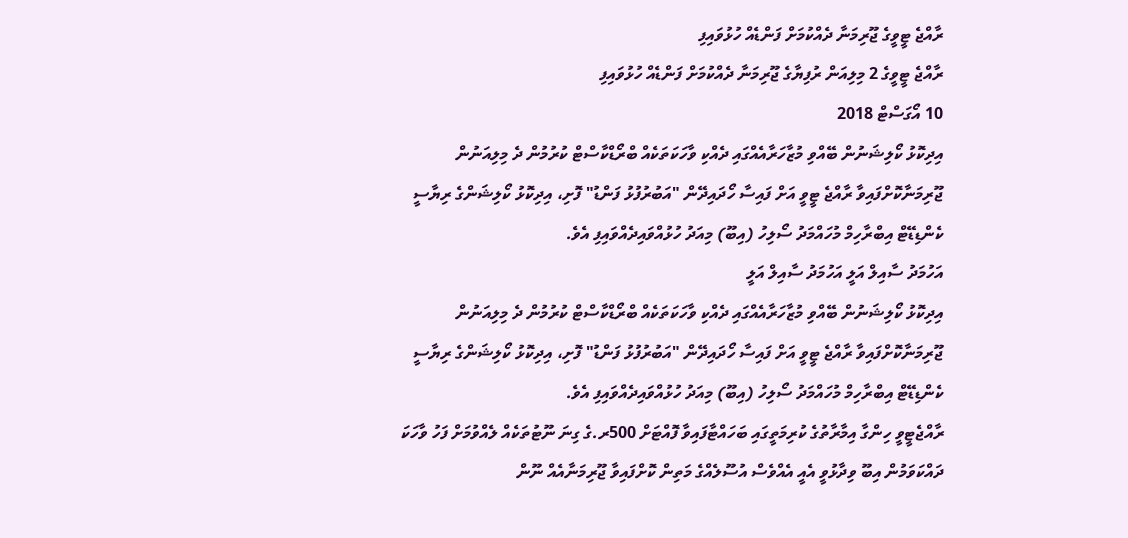ރާއްޖެ ޓީވީގެ ޖޫރިމަނާ ދެއްކުމަށް ފަންޑެއް ހުޅުވައިފި
ރާއްޖެ ޓީވީގެ 2 މިލިއަން ރުފިޔާގެ ޖޫރިމަނާ ދެއްކުމަށް ފަންޑެއް ހުޅުވައިފި
10 އޯގަސްޓް 2018
އިދިކޮޅު ކޯލިޝަނުން ބޭއްވި މުޒާހަރާއެއްގައި ދެއްކި ވާހަކަތަކެއް ބްރޯޑްކާސްޓް ކުރުމުން ދެ މިލިއަނުން ޖޫރިމަނާކޮށްފައިވާ ރާއްޖެ ޓީވީ އަށް ފައިސާ ހޯދައިދޭން "އަބުރުފުޅު ފަންޑު" ފޮށި، އިދިކޮޅު ކޯލިޝަންގެ ރިޔާސީ ކެންޑިޑޭޓް އިބްރާހިމް މުހައްމަދު ސޯލިހު (އިބޫ) މިއަދު ހުޅުއްވައިދެއްވައިފި އެވެ.
އަހުމަދު ސާއިލް އަލީ އަހުމަދު ސާއިލް އަލީ
އިދިކޮޅު ކޯލިޝަނުން ބޭއްވި މުޒާހަރާއެއްގައި ދެއްކި ވާހަކަތަކެއް ބްރޯޑްކާސްޓް ކުރުމުން ދެ މިލިއަނުން ޖޫރިމަނާކޮށްފައިވާ ރާއްޖެ ޓީވީ އަށް ފައިސާ ހޯދައިދޭން "އަބުރުފުޅު ފަންޑު" ފޮށި، އިދިކޮޅު ކޯލިޝަންގެ ރިޔާސީ ކެންޑިޑޭޓް އިބްރާހިމް މުހައްމަދު ސޯލިހު (އިބޫ) މިއަދު ހުޅުއްވައިދެއްވައިފި އެވެ.
ރާއްޖެޓީވީ ހިންގާ އިމާރާތުގެ ކުރިމަތީގައި ބަހައްޓާފައިވާ ފޮއްޓަށް 500ރ.ގެ ގިނަ ނޫޓުތަކެއް ލެއްވުމަށް ފަހު ވާހަކަ ދައްކަވަމުން އިބޫ ވިދާޅުވީ އެއީ އެއްވެސް އުސޫލެއްގެ މަތިން ކޮށްފައިވާ ޖޫރިމަނާއެއް ނޫން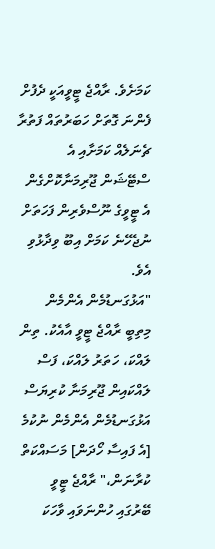ކަމަށެވެ. ރާއްޖެ ޓީވީއަކީ ދެފުށް ފެންނަ ގޮތަށް ހަބަރުތައް ފަތުރާ ޗެނަލެއް ކަމަށާއި އެ ސްޓޭޝަން ޖޫރިމަނާކޮށްގެން އެ ޓީވީގެ ނޫސްވެރިން ފަހަތަށް ނުޖެހޭނެ ކަމަށް އިބޫ ވިދާޅުވި އެވެ.
"އަޅުގަނޑުމެން އެންމެން މިތިބީ ރާއްޖެ ޓީވީ އާއެކު. ތިން ލައްކަ، ހަތަރު ލައްކަ، ފަސް ލައްކައިން ޖޫރިމަނާ ކުރިޔަސް އަޅުގަނޑުމެން އެންމެން ނުކުމެ [އެ ފައިސާ ހޯދަން] މަސައްކަތް ކުރާނަން،" ރާއްޖެ ޓީވީ ބޭރުގައި ހުންނަވައި ވާހަކަ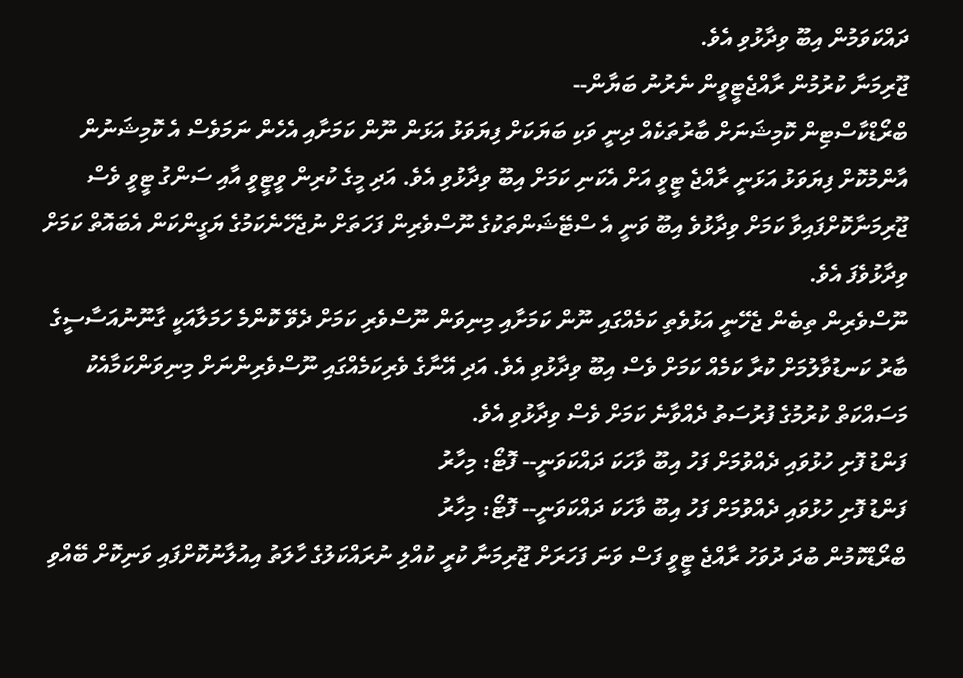ދައްކަވަމުން އިބޫ ވިދާޅުވި އެވެ.
ޖޫރިމަނާ ކުރުމުން ރާއްޖެޓީވީން ނެރުނު ބަޔާން--
ބްރޯޑްކާސްޓިން ކޮމިޝަނަށް ބާރުތަކެއް ދިނީ ވަކި ބަޔަކަށް ފިޔަވަޅު އަޅަން ނޫން ކަމަށާއި އެހެން ނަމަވެސް އެ ކޮމިޝަނުން އާންމުކޮށް ފިޔަވަޅު އަޅަނީ ރާއްޖެ ޓީވީ އަށް އެކަނި ކަމަށް އިބޫ ވިދާޅުވި އެވެ. އަދި މީގެ ކުރިން ވީޓީވީ އާއި ސަންގު ޓީވީ ވެސް ޖޫރިމަނާކޮށްފައިވާ ކަމަށް ވިދާޅުވެ އިބޫ ވަނީ އެ ސްޓޭޝަންތަކުގެ ނޫސްވެރިން ފަހަތަށް ނުޖެހޭނެކަމުގެ ޔަގީންކަން އެބައޮތް ކަމަށް ވިދާޅުވެފަ އެވެ.
ނޫސްވެރިން ތިބެން ޖެހޭނީ އަޅުވެތި ކަމެއްގައި ނޫން ކަމަށާއި މިނިވަން ނޫސްވެރި ކަމަށް ދެވޭ ކޮންމެ ހަމަލާއަކީ ގާނޫނުއަސާސީގެ ބާރު ކަނޑުވާލުމަށް ކުރާ ކަމެއް ކަމަށް ވެސް އިބޫ ވިދާޅުވި އެވެ. އަދި އޭނާގެ ވެރިކަމެއްގައި ނޫސްވެރިންނަށް މިނިވަންކަމާއެކު މަސައްކަތް ކުރުމުގެ ފުރުސަތު ދެއްވާނެ ކަމަށް ވެސް ވިދާޅުވި އެވެ.
ފަންޑު ފޮށި ހުޅުވައި ދެއްވުމަށް ފަހު އިބޫ ވާހަކަ ދައްކަވަނީ-- ފޮޓޯ: މިހާރު
ފަންޑު ފޮށި ހުޅުވައި ދެއްވުމަށް ފަހު އިބޫ ވާހަކަ ދައްކަވަނީ-- ފޮޓޯ: މިހާރު
ބްރޯޑްކޮމުން ބުދަ ދުވަހު ރާއްޖެ ޓީވީ ފަސް ވަނަ ފަހަރަށް ޖޫރިމަނާ ކުރީ ކުއްލި ނުރައްކަލުގެ ހާލަތު އިއުލާނުކޮށްފައި ވަނިކޮށް ބޭއްވި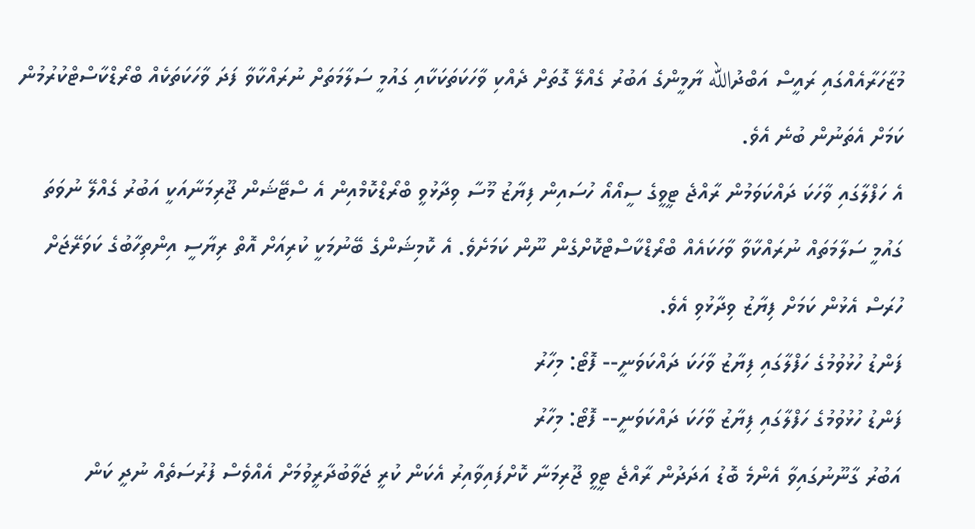މުޒާހަރާއެއްގައި ރައީސް އަބްދުالله ޔާމީންގެ އަބުރު ގެއްލޭ ގޮތަށް ދެއްކި ވާހަކަތަކަކާއި ގައުމީ ސަލާމަތަށް ނުރައްކާވާ ފަދަ ވާހަކަތަކެއް ބްރޯޑްކާސްޓްކުރުމުން ކަމަށް އެތަނުން ބުނެ އެވެ.
އެ ހަފްލާގައި ވާހަކަ ދައްކަވަމުން ރާއްޖެ ޓީވީގެ ސީއޯއޯ ހުސައިން ފިޔާޒު މޫސާ ވިދާޅުވީ ބްރޯޑްކޮމްއިން އެ ސްޓޭޝަން ޖޫރިމަނާއަކީ އަބުރު ގެއްލޭ ނުވަތަ ގައުމީ ސަލާމަތައް ނުރައްކާވާ ވާހަކައެއް ބްރޯޑްކާސްޓްކޮށްގެން ނޫން ކަމަށެވެ. އެ ކޮމިޝަންގެ ބޭނުމަކީ ކުރިއަށް އޮތް ރިޔާސީ އިންތިހާބުގެ ކަވަރޭޖަށް ހުރަސް އެޅުން ކަމަށް ފިޔާޒު ވިދާޅުވި އެވެ.
ފަންޑު ހުޅުވުމުގެ ހަފްލާގައި ފިޔާޒު ވާހަކަ ދައްކަވަނީ-- ފޮޓޯ: މިހާރު
ފަންޑު ހުޅުވުމުގެ ހަފްލާގައި ފިޔާޒު ވާހަކަ ދައްކަވަނީ-- ފޮޓޯ: މިހާރު
އަބުރު ގާނޫނުގައިވާ އެންމެ ބޮޑު އަދަދުން ރާއްޖެ ޓީވީ ޖޫރިމަނާ ކޮށްފައިވާއިރު އެކަން ކުރީ ޖަވާބުދާރީވުމަށް އެއްވެސް ފުރުސަތެއް ނުދީ ކަން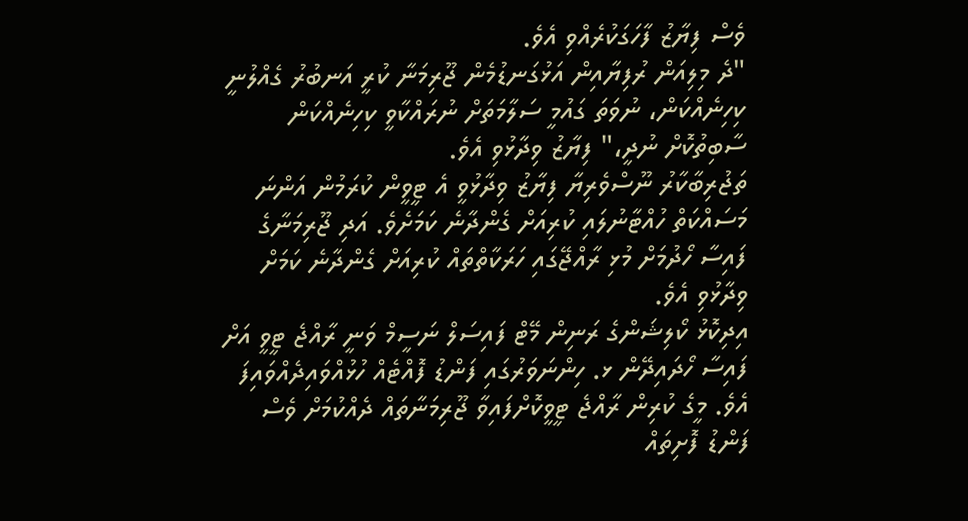ވެސް ފިޔާޒު ފާހަގަކުރެއްވި އެވެ.
"ދެ މިލިއަން ރުފިޔާއިން އަޅުގަނޑުމެން ޖޫރިމަނާ ކުރީ އަނބުރު ގެއްލުނީ ކިހިނެއްކަން، ނުވަތަ ގައުމީ ސަލާމަތަށް ނުރައްކާވީ ކިހިނެއްކަން ސާބިތުކޮށް ނުދީ،" ފިޔާޒު ވިދާޅުވި އެވެ.
ތަޖުރިބާކާރު ނޫސްވެރިޔާ ފިޔާޒު ވިދާޅުވީ އެ ޓީވީން ކުރަމުން އަންނަ މަސައްކަތް ހުއްޓާނުލައި ކުރިއަށް ގެންދާނެ ކަމަށެވެ. އަދި ޖޫރިމަނާގެ ފައިސާ ހޯދުމަށް މުޅި ރާއްޖޭގައި ހަރަކާތްތައް ކުރިއަށް ގެންދާނެ ކަމަށް ވިދާޅުވި އެވެ.
އިދިކޮޅު ކޯލިޝަންގެ ރަނިން މޭޓް ފައިސަލް ނަސީމް ވަނީ ރާއްޖެ ޓީވީ އަށް ފައިސާ ހޯދައިދޭން ޅ. ހިންނަވަރުގައި ފަންޑު ފޮއްޓެއް ހުޅުއްވައިދެއްވައިފަ އެވެ. މީގެ ކުރިން ރާއްޖެ ޓީވީކޮށްފައިވާ ޖޫރިމަނާތައް ދެއްކުމަށް ވެސް ފަންޑު ފޮށިތައް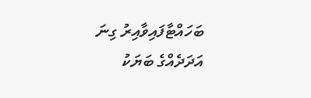ބަހައްޓާފައިވާއިރު ގިނަ އަދަދެއްގެ ބަޔަކު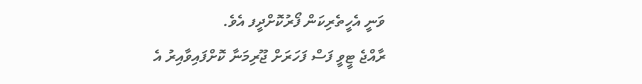ވަނީ އެހީތެރިކަން ފޯރުކޮށްދީފ އެވެ.
ރާއްޖެ ޓީވީ ފަސް ފަހަރަށް ޖޫރިމަނާ ކޮށްފައިވާއިރު އެ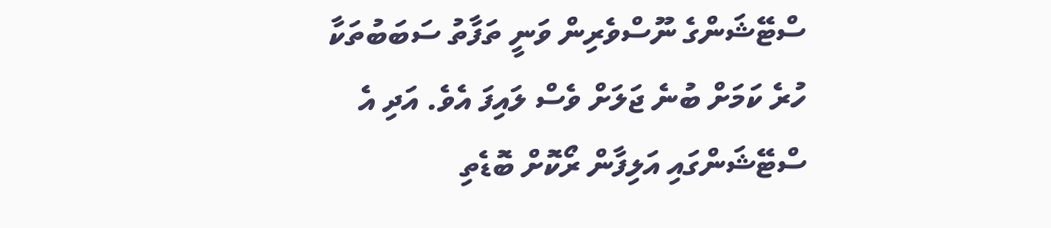ސްޓޭޝަންގެ ނޫސްވެރިން ވަނީ ތަފާތު ސަބަބުތަކާ ހުރެ ކަމަށް ބުނެ ޖަލަށް ވެސް ލައިފަ އެވެ. އަދި އެ ސްޓޭޝަންގައި އަލިފާން ރޯކޮށް ބޮޑެތި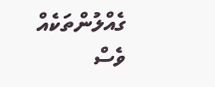ގެއްލުންތަކެއް ވެސް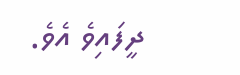ދީފައިވެ އެވެ.